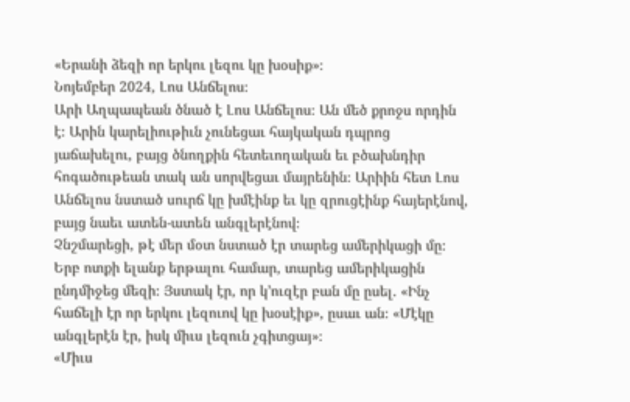«Երանի ձեզի որ երկու լեզու կը խօսիք»։
Նոյեմբեր 2024, Լոս Անճելոս։
Արի Աղպապեան ծնած է Լոս Անճելոս։ Ան մեծ քրոջս որդին է։ Արին կարելիութիւն չունեցաւ հայկական դպրոց յաճախելու, բայց ծնողքին հետեւողական եւ բծախնդիր հոգածութեան տակ ան սորվեցաւ մայրենին։ Արիին հետ Լոս Անճելոս նստած սուրճ կը խմէինք եւ կը զրուցէինք հայերէնով, բայց նաեւ ատեն-ատեն անգլերէնով։
Չնշմարեցի, թէ մեր մօտ նստած էր տարեց ամերիկացի մը։ Երբ ոտքի ելանք երթալու համար, տարեց ամերիկացին ընդմիջեց մեզի։ Յստակ էր, որ կ’ուզէր բան մը ըսել. «Ինչ հաճելի էր որ երկու լեզուով կը խօսէիք», ըսաւ ան։ «Մէկը անգլերէն էր, իսկ միւս լեզուն չգիտցայ»։
«Միւս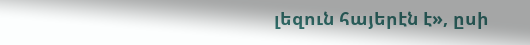լեզուն հայերէն է», ըսի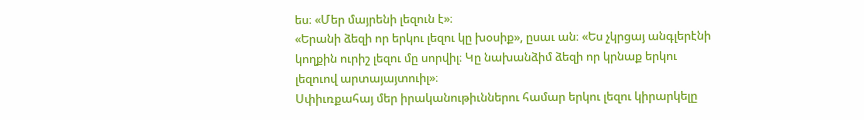ես։ «Մեր մայրենի լեզուն է»։
«Երանի ձեզի որ երկու լեզու կը խօսիք», ըսաւ ան։ «Ես չկրցայ անգլերէնի կողքին ուրիշ լեզու մը սորվիլ։ Կը նախանձիմ ձեզի որ կրնաք երկու լեզուով արտայայտուիլ»։
Սփիւռքահայ մեր իրականութիւններու համար երկու լեզու կիրարկելը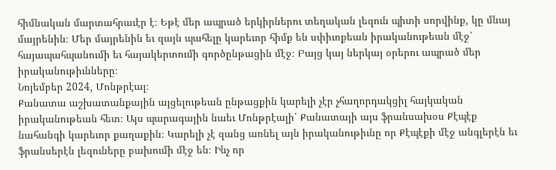հիմնական մարտահրաւէր է։ Եթէ մեր ապրած երկիրներու տեղական լեզուն պիտի սորվինք, կը մնայ մայրենին։ Մեր մայրենին եւ զայն պահելը կարեւոր հիմք են սփիւռքեան իրականութեան մէջ՝ հայապահպանումի եւ հայակերտումի գործընթացին մէջ։ Բայց կայ ներկայ օրերու ապրած մեր իրականութիւնները։
Նոյեմբեր 2024, Մոնթրէալ։
Քանատա աշխատանքային այցելութեան ընթացքին կարելի չէր չհաղորդակցիլ հայկական իրականութեան հետ։ Այս պարագային նաեւ Մոնթրէալի՝ Քանատայի այս ֆրանսախօս Քէպէք նահանգի կարեւոր քաղաքին։ Կարելի չէ զանց առնել այն իրականութիւնը որ Քէպէքի մէջ անգլերէն եւ ֆրանսերէն լեզուները բախումի մէջ են։ Ինչ որ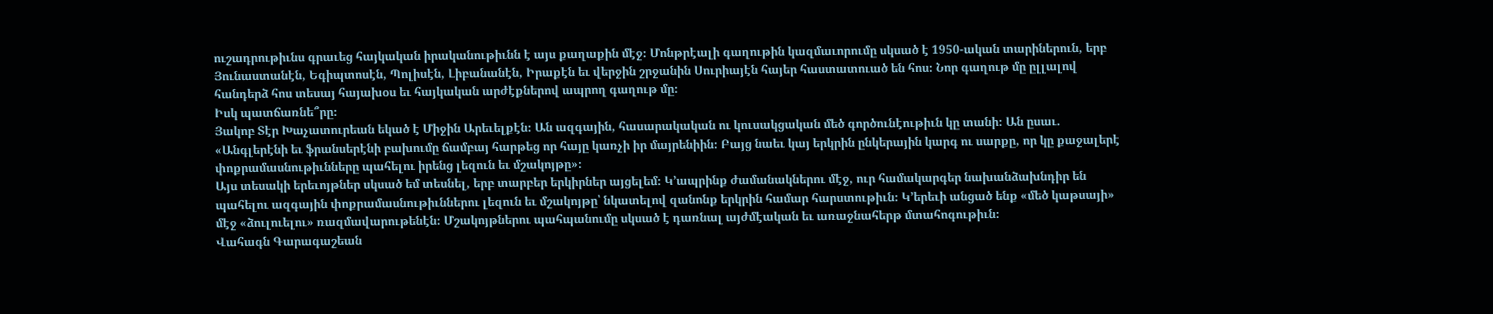ուշադրութիւնս գրաւեց հայկական իրականութիւնն է այս քաղաքին մէջ։ Մոնթրէալի գաղութին կազմաւորումը սկսած է 1950-ական տարիներուն, երբ Յունաստանէն, Եգիպտոսէն, Պոլիսէն, Լիբանանէն, Իրաքէն եւ վերջին շրջանին Սուրիայէն հայեր հաստատուած են հոս։ Նոր գաղութ մը ըլլալով հանդերձ հոս տեսայ հայախօս եւ հայկական արժէքներով ապրող գաղութ մը։
Իսկ պատճառնե՞րը։
Յակոբ Տէր Խաչատուրեան եկած է Միջին Արեւելքէն։ Ան ազգային, հասարակական ու կուսակցական մեծ գործունէութիւն կը տանի։ Ան ըսաւ. «Անգլերէնի եւ ֆրանսերէնի բախումը ճամբայ հարթեց որ հայը կառչի իր մայրենիին։ Բայց նաեւ կայ երկրին ընկերային կարգ ու սարքը, որ կը քաջալերէ փոքրամասնութիւնները պահելու իրենց լեզուն եւ մշակոյթը»։
Այս տեսակի երեւոյթներ սկսած եմ տեսնել, երբ տարբեր երկիրներ այցելեմ։ Կ’ապրինք ժամանակներու մէջ, ուր համակարգեր նախանձախնդիր են պահելու ազգային փոքրամասնութիւններու լեզուն եւ մշակոյթը՝ նկատելով զանոնք երկրին համար հարստութիւն։ Կ’երեւի անցած ենք «մեծ կաթսայի» մէջ «ձուլուելու» ռազմավարութենէն։ Մշակոյթներու պահպանումը սկսած է դառնալ այժմէական եւ առաջնահերթ մտահոգութիւն։
Վահագն Գարագաշեան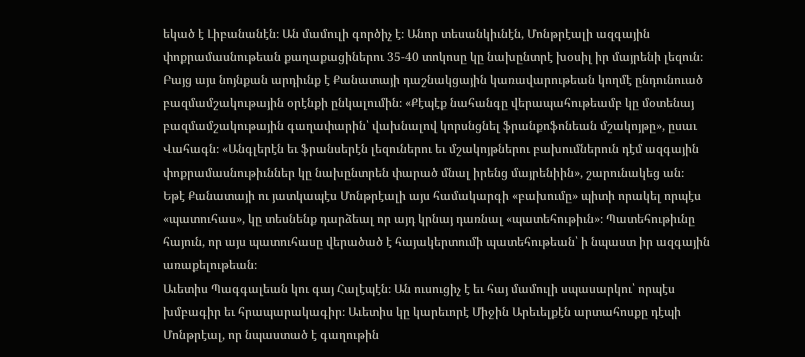եկած է Լիբանանէն։ Ան մամուլի գործիչ է։ Անոր տեսանկիւնէն, Մոնթրէալի ազգային փոքրամասնութեան քաղաքացիներու 35-40 տոկոսը կը նախընտրէ խօսիլ իր մայրենի լեզուն։ Բայց այս նոյնքան արդիւնք է Քանատայի դաշնակցային կառավարութեան կողմէ ընդունուած բազմամշակութային օրէնքի ընկալումին։ «Քէպէք նահանգը վերապահութեամբ կը մօտենայ բազմամշակութային գաղափարին՝ վախնալով կորսնցնել ֆրանքոֆոնեան մշակոյթը», ըսաւ Վահագն։ «Անգլերէն եւ ֆրանսերէն լեզուներու եւ մշակոյթներու բախումներուն դէմ ազգային փոքրամասնութիւններ կը նախընտրեն փարած մնալ իրենց մայրենիին», շարունակեց ան։
Եթէ Քանատայի ու յատկապէս Մոնթրէալի այս համակարգի «բախումը» պիտի որակել որպէս «պատուհաս», կը տեսնենք դարձեալ որ այդ կրնայ դառնալ «պատեհութիւն»։ Պատեհութիւնը հայուն, որ այս պատուհասը վերածած է հայակերտումի պատեհութեան՝ ի նպաստ իր ազգային առաքելութեան։
Աւետիս Պագգալեան կու գայ Հալէպէն։ Ան ուսուցիչ է եւ հայ մամուլի սպասարկու՝ որպէս խմբագիր եւ հրապարակագիր։ Աւետիս կը կարեւորէ Միջին Արեւելքէն արտահոսքը դէպի Մոնթրէալ, որ նպաստած է գաղութին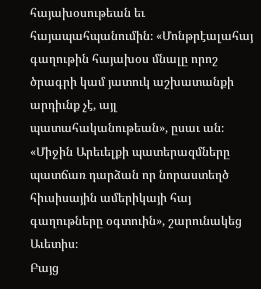հայախօսութեան եւ հայապահպանումին։ «Մոնթրէալահայ գաղութին հայախօս մնալը որոշ ծրագրի կամ յատուկ աշխատանքի արդիւնք չէ, այլ պատահականութեան», ըսաւ ան։ «Միջին Արեւելքի պատերազմները պատճառ դարձան որ նորաստեղծ հիւսիսային ամերիկայի հայ գաղութները օգտուին», շարունակեց Աւետիս։
Բայց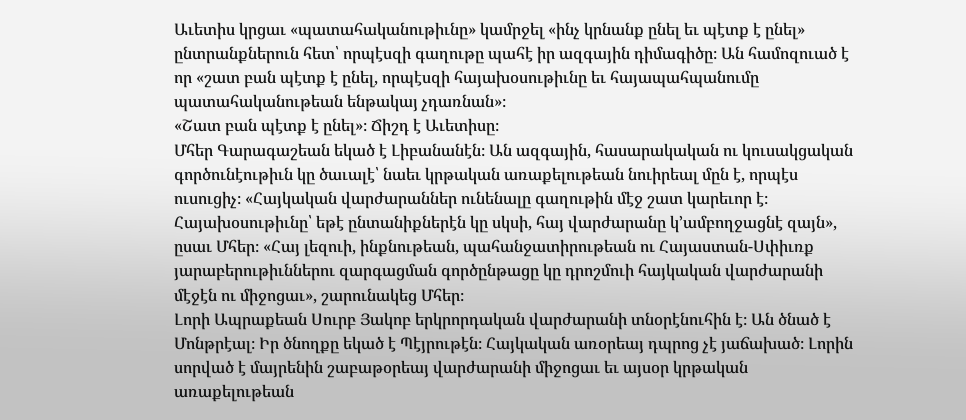Աւետիս կրցաւ «պատահականութիւնը» կամրջել «ինչ կրնանք ընել եւ պէտք է ընել» ընտրանքներուն հետ՝ որպէսզի գաղութը պահէ իր ազգային դիմագիծը։ Ան համոզուած է որ «շատ բան պէտք է ընել, որպէսզի հայախօսութիւնը եւ հայապահպանումը պատահականութեան ենթակայ չդառնան»։
«Շատ բան պէտք է ընել»։ Ճիշդ է Աւետիսը։
Մհեր Գարագաշեան եկած է Լիբանանէն։ Ան ազգային, հասարակական ու կուսակցական գործունէութիւն կը ծաւալէ՝ նաեւ կրթական առաքելութեան նուիրեալ մըն է, որպէս ուսուցիչ։ «Հայկական վարժարաններ ունենալը գաղութին մէջ շատ կարեւոր է։ Հայախօսութիւնը՝ եթէ ընտանիքներէն կը սկսի, հայ վարժարանը կ’ամբողջացնէ զայն», ըսաւ Մհեր։ «Հայ լեզուի, ինքնութեան, պահանջատիրութեան ու Հայաստան-Սփիւռք յարաբերութիւններու զարգացման գործընթացը կը դրոշմուի հայկական վարժարանի մէջէն ու միջոցաւ», շարունակեց Մհեր։
Լորի Ապրաքեան Սուրբ Յակոբ երկրորդական վարժարանի տնօրէնուհին է։ Ան ծնած է Մոնթրէալ։ Իր ծնողքը եկած է Պէյրութէն։ Հայկական առօրեայ դպրոց չէ յաճախած։ Լորին սորված է մայրենին շաբաթօրեայ վարժարանի միջոցաւ եւ այսօր կրթական առաքելութեան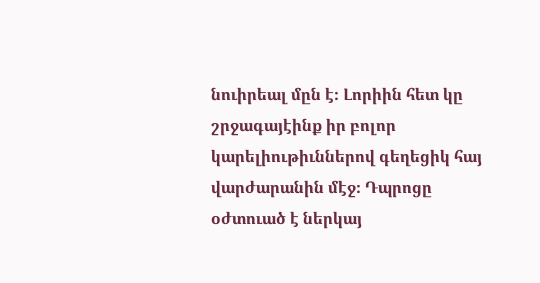նուիրեալ մըն է։ Լորիին հետ կը շրջագայէինք իր բոլոր կարելիութիւններով գեղեցիկ հայ վարժարանին մէջ։ Դպրոցը օժտուած է ներկայ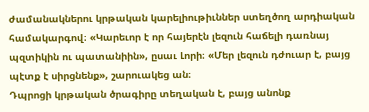ժամանակներու կրթական կարելիութիւններ ստեղծող արդիական համակարգով։ «Կարեւոր է որ հայերէն լեզուն հաճելի դառնայ պզտիկին ու պատանիին», ըսաւ Լորի։ «Մեր լեզուն դժուար է, բայց պէտք է սիրցնենք», շարուակեց ան։
Դպրոցի կրթական ծրագիրը տեղական է, բայց անոնք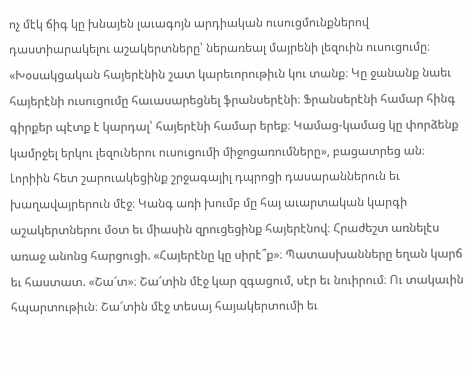ոչ մէկ ճիգ կը խնայեն լաւագոյն արդիական ուսուցմունքներով դաստիարակելու աշակերտները՝ ներառեալ մայրենի լեզուին ուսուցումը։ «Խօսակցական հայերէնին շատ կարեւորութիւն կու տանք։ Կը ջանանք նաեւ հայերէնի ուսուցումը հաւասարեցնել ֆրանսերէնի։ Ֆրանսերէնի համար հինգ գիրքեր պէտք է կարդալ՝ հայերէնի համար երեք։ Կամաց-կամաց կը փորձենք կամրջել երկու լեզուներու ուսուցումի միջոցառումները», բացատրեց ան։
Լորիին հետ շարուակեցինք շրջագայիլ դպրոցի դասարաններուն եւ խաղավայրերուն մէջ։ Կանգ առի խումբ մը հայ աւարտական կարգի աշակերտներու մօտ եւ միասին զրուցեցինք հայերէնով։ Հրաժեշտ առնելէս առաջ անոնց հարցուցի. «Հայերէնը կը սիրէ՞ք»։ Պատասխանները եղան կարճ եւ հաստատ. «Շա՜տ»։ Շա՜տին մէջ կար զգացում, սէր եւ նուիրում։ Ու տակաւին հպարտութիւն։ Շա՜տին մէջ տեսայ հայակերտումի եւ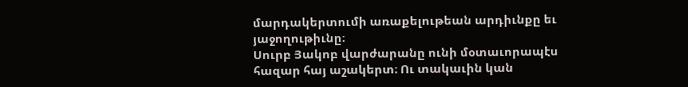մարդակերտումի առաքելութեան արդիւնքը եւ յաջողութիւնը։
Սուրբ Յակոբ վարժարանը ունի մօտաւորապէս հազար հայ աշակերտ։ Ու տակաւին կան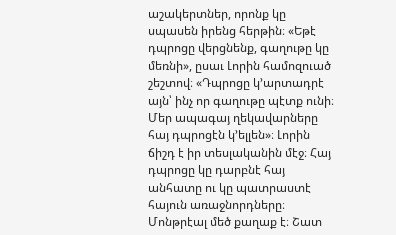աշակերտներ, որոնք կը սպասեն իրենց հերթին։ «Եթէ դպրոցը վերցնենք, գաղութը կը մեռնի», ըսաւ Լորին համոզուած շեշտով։ «Դպրոցը կ’արտադրէ այն՝ ինչ որ գաղութը պէտք ունի։ Մեր ապագայ ղեկավարները հայ դպրոցէն կ’ելլեն»։ Լորին ճիշդ է իր տեսլականին մէջ։ Հայ դպրոցը կը դարբնէ հայ անհատը ու կը պատրաստէ հայուն առաջնորդները։
Մոնթրէալ մեծ քաղաք է։ Շատ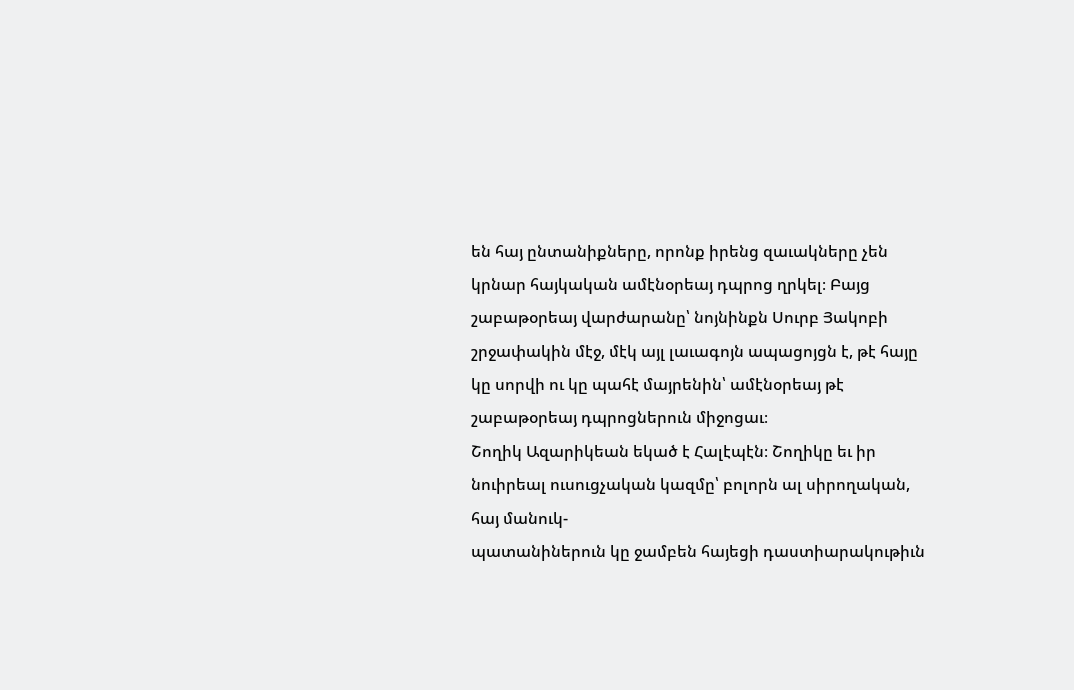են հայ ընտանիքները, որոնք իրենց զաւակները չեն կրնար հայկական ամէնօրեայ դպրոց ղրկել։ Բայց շաբաթօրեայ վարժարանը՝ նոյնինքն Սուրբ Յակոբի շրջափակին մէջ, մէկ այլ լաւագոյն ապացոյցն է, թէ հայը կը սորվի ու կը պահէ մայրենին՝ ամէնօրեայ թէ շաբաթօրեայ դպրոցներուն միջոցաւ։
Շողիկ Ազարիկեան եկած է Հալէպէն։ Շողիկը եւ իր նուիրեալ ուսուցչական կազմը՝ բոլորն ալ սիրողական, հայ մանուկ-
պատանիներուն կը ջամբեն հայեցի դաստիարակութիւն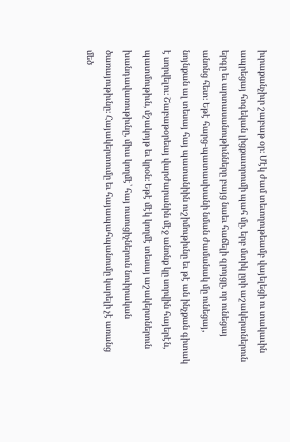իւրաքանչիւր շաբաթ օր։ Մէկ ժամ տեւողութեամբ վայելեցի ու տակաւին ապրեցայ հոգեկան լիցքաւորումի պահ մը, երբ մտիկ ըրի աշակերտներուն երգը եւ արտասանութիւնները բայց նաեւ հաճելի զրոյցը, որ ունեցայ անոնց հետ։ Եթէ հարց-պատասխանի նման ժամանակ մը ունեցայ, նոյնքան ալ տեսայ հայ պատանիին ուշիմութիւնը եւ թէ ան ինչքան գիտակ է սորվելու։ Շաբաթօրեայ վարժարանին մէջ անոնք կը սորվին հայերէն, պատմութիւն, մշակոյթ եւ կրօն։ Եթէ մէկ կողմէ տեսայ աշակերտներուն խանդավառութիւնը, միւս կողմէ՝ հայ ուսուցիչներուն նուիրական ծառայութիւնը։ Հայակերտումը եւ հայապահպանումը կարելի չէ առանց մեծ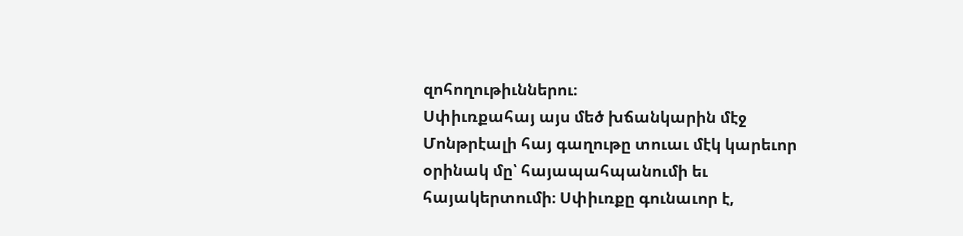զոհողութիւններու։
Սփիւռքահայ այս մեծ խճանկարին մէջ Մոնթրէալի հայ գաղութը տուաւ մէկ կարեւոր օրինակ մը՝ հայապահպանումի եւ հայակերտումի։ Սփիւռքը գունաւոր է,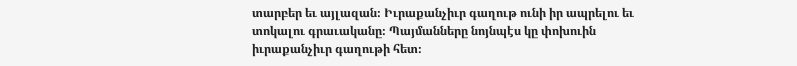տարբեր եւ այլազան։ Իւրաքանչիւր գաղութ ունի իր ապրելու եւ տոկալու գրաւականը։ Պայմանները նոյնպէս կը փոխուին իւրաքանչիւր գաղութի հետ։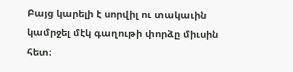Բայց կարելի է սորվիլ ու տակաւին կամրջել մէկ գաղութի փորձը միւսին հետ։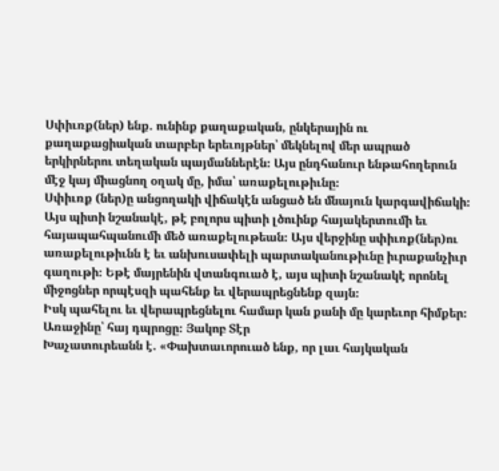Սփիւռք(ներ) ենք. ունինք քաղաքական, ընկերային ու քաղաքացիական տարբեր երեւոյթներ՝ մեկնելով մեր ապրած երկիրներու տեղական պայմաններէն։ Այս ընդհանուր ենթահողերուն մէջ կայ միացնող օղակ մը, իմա՝ առաքելութիւնը։
Սփիւռք (ներ)ը անցողակի վիճակէն անցած են մնայուն կարգավիճակի։ Այս պիտի նշանակէ, թէ բոլորս պիտի լծուինք հայակերտումի եւ հայապահպանումի մեծ առաքելութեան։ Այս վերջինը սփիւռք(ներ)ու առաքելութիւնն է եւ անխուսափելի պարտականութիւնը իւրաքանչիւր գաղութի։ Եթէ մայրենին վտանգուած է, այս պիտի նշանակէ որոնել միջոցներ որպէսզի պահենք եւ վերապրեցնենք զայն։
Իսկ պահելու եւ վերապրեցնելու համար կան քանի մը կարեւոր հիմքեր։ Առաջինը՝ հայ դպրոցը։ Յակոբ Տէր
Խաչատուրեանն է. «Փախտաւորուած ենք, որ լաւ հայկական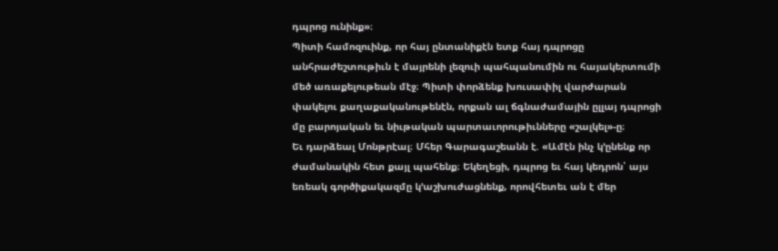դպրոց ունինք»։
Պիտի համոզուինք, որ հայ ընտանիքէն ետք հայ դպրոցը անհրաժեշտութիւն է մայրենի լեզուի պահպանումին ու հայակերտումի մեծ առաքելութեան մէջ։ Պիտի փորձենք խուսափիլ վարժարան փակելու քաղաքականութենէն, որքան ալ ճգնաժամային ըլլայ դպրոցի մը բարոյական եւ նիւթական պարտաւորութիւնները «շալկել»-ը։
Եւ դարձեալ Մոնթրէալ։ Մհեր Գարագաշեանն է. «Ամէն ինչ կ’ընենք որ ժամանակին հետ քայլ պահենք։ Եկեղեցի, դպրոց եւ հայ կեդրոն՝ այս եռեակ գործիքակազմը կ’աշխուժացնենք, որովհետեւ ան է մեր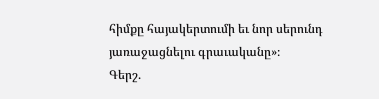հիմքը հայակերտումի եւ նոր սերունդ յառաջացնելու գրաւականը»։
Գերշ.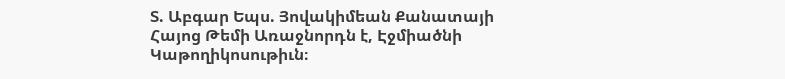Տ. Աբգար Եպս. Յովակիմեան Քանատայի Հայոց Թեմի Առաջնորդն է, Էջմիածնի Կաթողիկոսութիւն։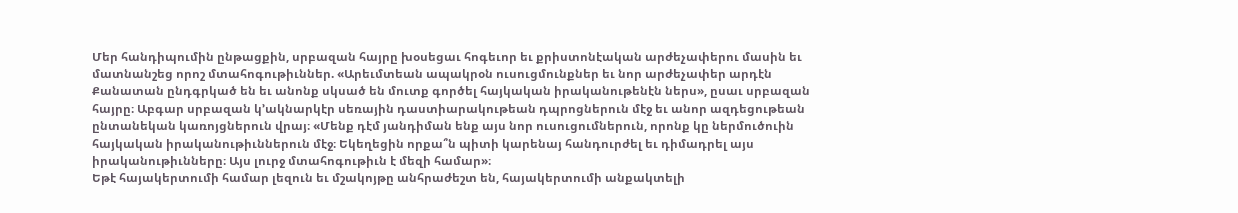Մեր հանդիպումին ընթացքին, սրբազան հայրը խօսեցաւ հոգեւոր եւ քրիստոնէական արժեչափերու մասին եւ մատնանշեց որոշ մտահոգութիւններ. «Արեւմտեան ապակրօն ուսուցմունքներ եւ նոր արժեչափեր արդէն Քանատան ընդգրկած են եւ անոնք սկսած են մուտք գործել հայկական իրականութենէն ներս», ըսաւ սրբազան հայրը։ Աբգար սրբազան կ’ակնարկէր սեռային դաստիարակութեան դպրոցներուն մէջ եւ անոր ազդեցութեան ընտանեկան կառոյցներուն վրայ։ «Մենք դէմ յանդիման ենք այս նոր ուսուցումներուն, որոնք կը ներմուծուին հայկական իրականութիւններուն մէջ։ Եկեղեցին որքա՞ն պիտի կարենայ հանդուրժել եւ դիմադրել այս իրականութիւնները։ Այս լուրջ մտահոգութիւն է մեզի համար»։
Եթէ հայակերտումի համար լեզուն եւ մշակոյթը անհրաժեշտ են, հայակերտումի անքակտելի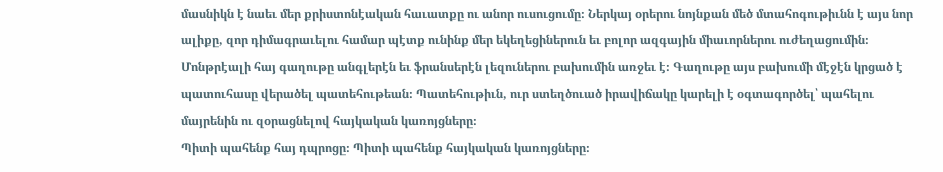մասնիկն է նաեւ մեր քրիստոնէական հաւատքը ու անոր ուսուցումը։ Ներկայ օրերու նոյնքան մեծ մտահոգութիւնն է այս նոր ալիքը, զոր դիմագրաւելու համար պէտք ունինք մեր եկեղեցիներուն եւ բոլոր ազգային միաւորներու ուժեղացումին։
Մոնթրէալի հայ գաղութը անգլերէն եւ ֆրանսերէն լեզուներու բախումին առջեւ է։ Գաղութը այս բախումի մէջէն կրցած է պատուհասը վերածել պատեհութեան։ Պատեհութիւն, ուր ստեղծուած իրավիճակը կարելի է օգտագործել՝ պահելու մայրենին ու զօրացնելով հայկական կառոյցները։
Պիտի պահենք հայ դպրոցը։ Պիտի պահենք հայկական կառոյցները։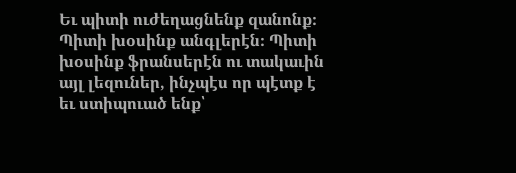Եւ պիտի ուժեղացնենք զանոնք։
Պիտի խօսինք անգլերէն։ Պիտի խօսինք ֆրանսերէն ու տակաւին այլ լեզուներ, ինչպէս որ պէտք է եւ ստիպուած ենք՝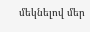մեկնելով մեր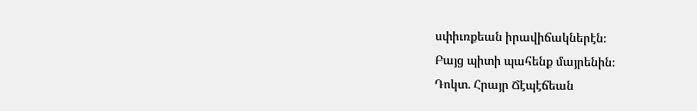սփիւռքեան իրավիճակներէն։
Բայց պիտի պահենք մայրենին։
Դոկտ. Հրայր Ճէպէճեան